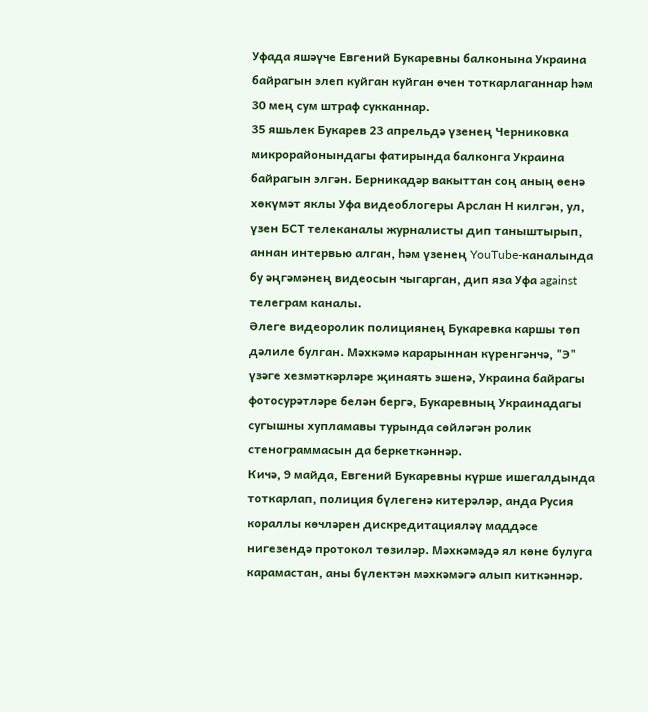Уфада яшәүче Евгений Букаревны балконына Украина байрагын элеп куйган куйган өчен тоткарлаганнар һәм 30 мең сум штраф сукканнар.
35 яшьлек Букарев 23 апрельдә үзенең Черниковка микрорайонындагы фатирында балконга Украина байрагын элгән. Берникадәр вакыттан соң аның өенә хөкүмәт яклы Уфа видеоблогеры Арслан Н килгән, ул, үзен БСТ телеканалы журналисты дип таныштырып, аннан интервью алган, һәм үзенең YouTube-каналында бу әңгәмәнең видеосын чыгарган, дип яза Уфа against телеграм каналы.
Әлеге видеоролик полициянең Букаревка каршы төп дәлиле булган. Мәхкәмә карарыннан күренгәнчә, "Э" үзәге хезмәткәрләре җинаять эшенә, Украина байрагы фотосурәтләре белән бергә, Букаревның Украинадагы сугышны хупламавы турында сөйләгән ролик стенограммасын да беркеткәннәр.
Кичә, 9 майда, Евгений Букаревны күрше ишегалдында тоткарлап, полиция бүлегенә китерәләр, анда Русия кораллы көчләрен дискредитацияләү маддәсе нигезендә протокол төзиләр. Мәхкәмәдә ял көне булуга карамастан, аны бүлектән мәхкәмәгә алып киткәннәр.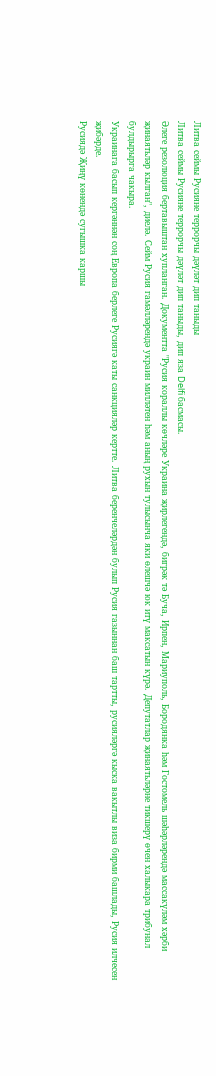Литва сеймы Русияне террорчы дәүләт дип таныды
Литва сеймы Русияне террорчы дәүләт дип таныды, дип яза Delfi басмасы.
Әлеге резолюция бертавыштан хупланган. Документта "Русия кораллы көчләре Украина җирлегендә, бигрәк тә Буча, Ирпен, Мариуполь, Бородянка һәм Гостомель шәһәрләрендә массакүләм хәрби җинаятьләр кылган", диелә. Сейм Русия гамәлләрендә украин милләтен һәм аның рухын тулысынча яки өлешчә юк итү максатын күрә. Депутатлар җинаятьләрне тикшерү өчен халыкара трибунал булдырырга чакыра.
Украинага басып кергәннән соң Европа берлеге Русиягә каты санкцияләр кертте. Литва беренчеләрдән булып Русия газыннан баш тартты, русияләргә кыска вакытлы виза бирми башлады, Русия илчесен җибәрде.
Русиядә Җиңү көнендә сугышка каршы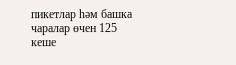пикетлар һәм башка чаралар өчен 125 кеше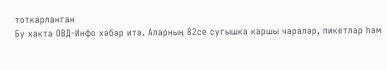тоткарланган
Бу хакта ОВД-Инфо хәбәр итә. Аларның 82се сугышка каршы чаралар, пикетлар һәм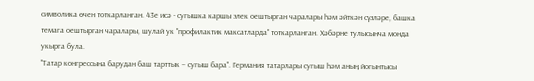символика өчен тоткарланган. 43е исә - сугышка каршы элек оештырган чаралары һәм әйткән сүзләре, башка темага оештырган чаралары, шулай ук "профилактик максатларда" тоткарланган. Хәбәрне тулысынча монда укырга була.
"Татар конгрессына барудан баш тарттык – сугыш бара". Германия татарлары сугыш һәм аның йогынтысы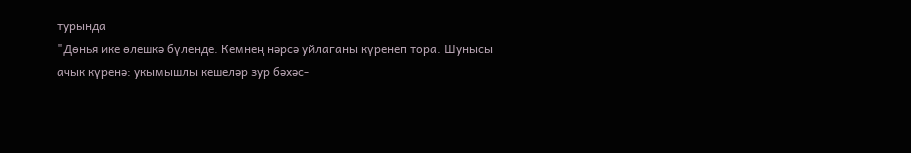турында
"Дөнья ике өлешкә бүленде. Кемнең нәрсә уйлаганы күренеп тора. Шунысы ачык күренә: укымышлы кешеләр зур бәхәс-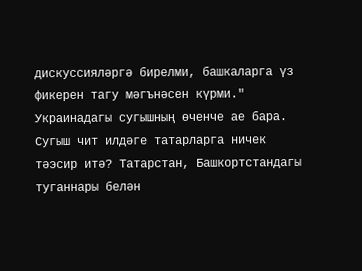дискуссияләргә бирелми, башкаларга үз фикерен тагу мәгънәсен күрми."
Украинадагы сугышның өченче ае бара. Сугыш чит илдәге татарларга ничек тәэсир итә? Татарстан, Башкортстандагы туганнары белән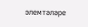элемтәләре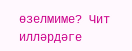өзелмиме? Чит илләрдәге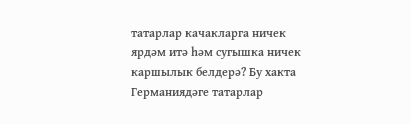татарлар качакларга ничек ярдәм итә һәм сугышка ничек каршылык белдерә? Бу хакта Германиядәге татарлар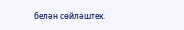белән сөйләштек.